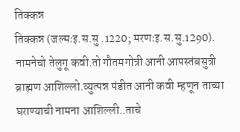तिक्कन्न
तिक्कन्न (जल्मःइ.स.सु .1220; मरणःइ.स.सु.1290). नामनेचो तेलुगू कवी.तो गौतमगोत्री आनी आपस्तंबसुत्री ब्राह्मण आशिल्लो.व्युत्पन्न पंडीत आनी कवी म्हणून ताच्या घराण्याची नामना आशिल्ली..ताचे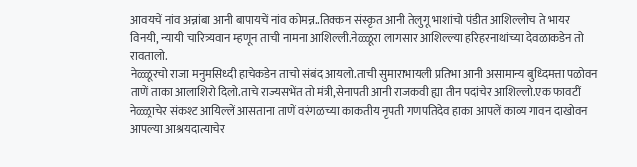आवयचें नांव अन्नांबा आनी बापायचें नांव कोमन्न..तिक्कन संस्कृत आनी तेलुगू भाशांचो पंडीत आशिल्लोच ते भायर विनयी, न्यायी चारित्र्यवान म्हणून ताची नामना आशिल्ली.नेळ्ळूरा लागसार आशिल्ल्या हरिहरनाथांच्या देवळाकडेन तो रावतालो.
नेळ्ळूरचो राजा मनुमसिध्दी हाचेकडेन ताचो संबंद आयलो.ताची सुमाराभायली प्रतिभा आनी असामान्य बुध्दिमत्ता पळोवन ताणें ताका आलाशिरो दिलो.ताचे राज्यसभेंत तो मंत्री,सेनापती आनी राजकवी ह्या तीन पदांचेर आशिल्लो.एक फावटीं नेळ्ळ्राचेर संकश्ट आयिल्लें आसताना ताणें वरंगळच्या काकतीय नृपती गणपतिदेव हाका आपलें काव्य गावन दाखोवन आपल्या आश्रयदात्याचेर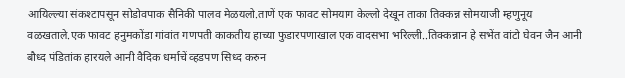आयिल्ल्या संकश्टापसून सोडोवपाक सैनिकी पालव मेळयलो.ताणें एक फावट सोमयाग केल्लो देखून ताका तिक्कन्न सोमयाजी म्हणुनूय वळखताले.एक फावट हनुमकोंडा गांवांत गणपती काकतीय हाच्या फुडारपणाखाल एक वादसभा भरिल्ली..तिक्कन्नान हे सभेंत वांटो घेवन जैन आनी बौध्द पंडितांक हारयले आनी वैदिक धर्माचें व्हडपण सिध्द करुन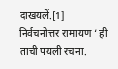दाखयलें.[1]
निर्वचनोत्तर रामायण ‘ ही ताची पयली रचना.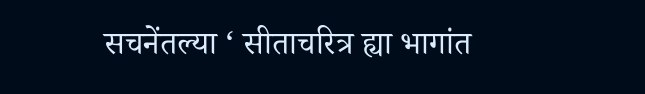सचनेंतल्या ‘ सीताचरित्र ह्या भागांत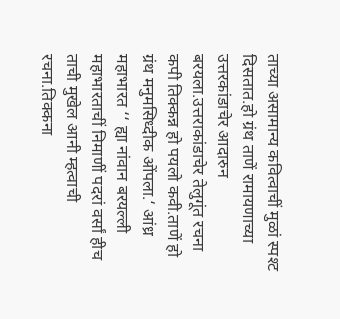ताच्या असामान्य कवित्वाचीं मुळां स्पश्ट दिसतात.हो ग्रंथ ताणें रामायणाच्या उत्तरकांडाचेर आदारुन बरयला.उत्तराकांडाचेर तेलुगूंत रचना कपी तिक्कन्न हो पयलो कवी.ताणें हो ग्रंथ मनुमसिध्दीक ओंपला.‘ आंध्र महाभारत ‘‘ ह्या नांवान बरयल्ली महाभारताचीं निमाणीं पदरां वर्सां हीच ताची मुखेल आनी म्हत्वाची रचना.तिक्कना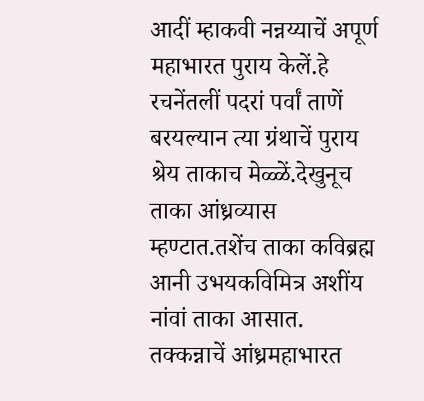आदीं म्हाकवी नन्नय्याचें अपूर्ण महाभारत पुराय केलें.हे रचनेंतलीं पदरां पर्वां ताणें बरयल्यान त्या ग्रंथाचें पुराय श्रेय ताकाच मेळ्ळें.देखुनूच ताका आंध्रव्यास म्हण्टात.तशेंच ताका कविब्रह्म आनी उभयकविमित्र अशींय नांवां ताका आसात.
तक्कन्नाचें आंध्रमहाभारत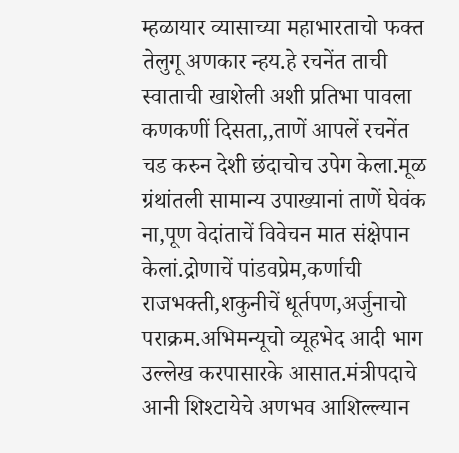म्हळायार व्यासाच्या महाभारताचो फक्त तेलुगू अणकार न्हय.हे रचनेंत ताची स्वाताची खाशेली अशी प्रतिभा पावला कणकणीं दिसता,,ताणें आपलें रचनेंत चड करुन देशी छंदाचोच उपेग केला.मूळ ग्रंथांतली सामान्य उपाख्यानां ताणें घेवंक ना,पूण वेदांताचें विवेचन मात संक्षेपान केलां.द्रोणाचें पांडवप्रेम,कर्णाची राजभक्ती,शकुनीचें धूर्तपण,अर्जुनाचो पराक्रम.अभिमन्यूचो व्यूहभेद आदी भाग उल्लेख करपासारके आसात.मंत्रीपदाचे आनी शिश्टायेचे अणभव आशिल्ल्यान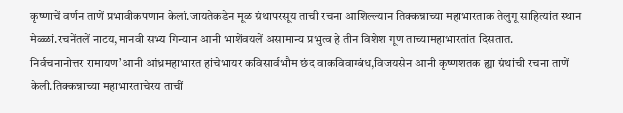कृष्णाचें वर्णन ताणें प्रभावीकपणान केलां.जायतेकडेन मूळ ग्रंथापरसूय ताची रचना आशिल्ल्यान तिक्कन्नाच्या महाभारताक तेलुगू साहित्यांत स्थान मेळ्ळां.रचनेंतलें नाटय,मानवी सभ्य गिन्यान आनी भाशेंवयलें असामान्य प्रभुत्व हे तीन विशेश गूण ताच्यामहाभारतांत दिसतात.
निर्वचनानोत्तर रामायण’आनी आंध्रमहाभारत हांचेभायर कविसार्वभौम छंद वाकविवाग्बंध,विजयसेन आनी कृष्णशतक ह्या ग्रंथांची रचना ताणें केली.तिक्कन्नाच्या महाभारताचेरय ताचीं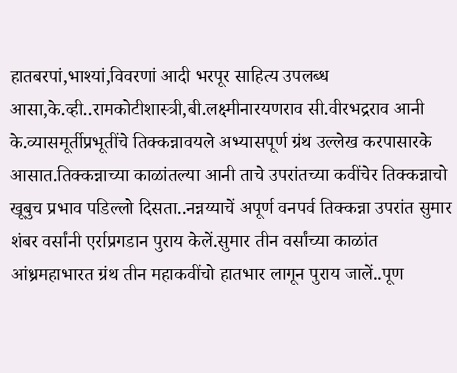हातबरपां,भाश्यां,विवरणां आदी भरपूर साहित्य उपलब्ध आसा,के.व्ही..रामकोटीशास्त्री,बी.लक्ष्मीनारयणराव सी.वीरभद्रराव आनी के.व्यासमूर्तीप्रभूतींचे तिक्कन्नावयले अभ्यासपूर्ण ग्रंथ उल्लेख करपासारके आसात.तिक्कन्नाच्या काळांतल्या आनी ताचे उपरांतच्या कवींचेर तिक्कन्नाचो खूबुच प्रभाव पडिल्लो दिसता..नन्नय्याचें अपूर्ण वनपर्व तिक्कन्ना उपरांत सुमार शंबर वर्सांनी एर्राप्रगडान पुराय केलें.सुमार तीन वर्सांच्या काळांत आंध्रमहाभारत ग्रंथ तीन महाकवींचो हातभार लागून पुराय जालें..पूण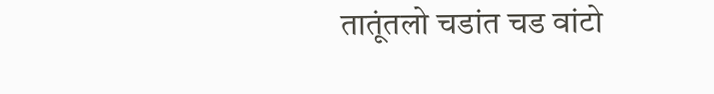तातूंतलो चडांत चड वांटो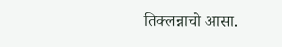तिक्लन्नाचो आसा.